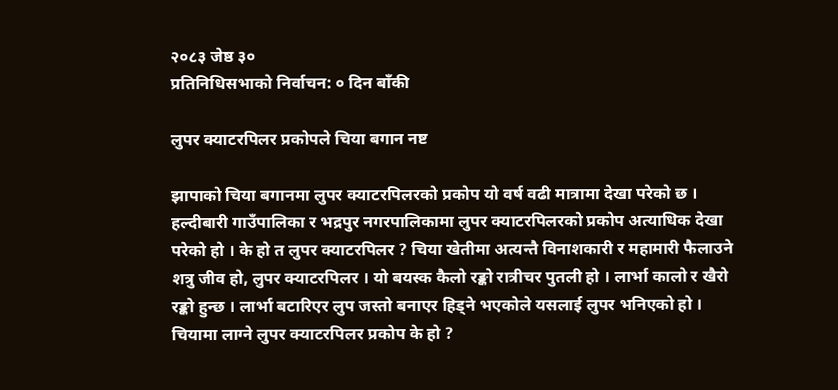२०८३ जेष्ठ ३०
प्रतिनिधिसभाको निर्वाचन: ० दिन बाँकी

लुपर क्याटरपिलर प्रकोपले चिया बगान नष्ट

झापाको चिया बगानमा लुपर क्याटरपिलरको प्रकोप यो वर्ष वढी मात्रामा देखा परेको छ । हल्दीबारी गाउँपालिका र भद्रपुर नगरपालिकामा लुपर क्याटरपिलरको प्रकोप अत्याधिक देखा परेको हो । के हो त लुपर क्याटरपिलर ? चिया खेतीमा अत्यन्तै विनाशकारी र महामारी फैलाउने शत्रु जीव हो, लुपर क्याटरपिलर । यो बयस्क कैलो रङ्को रात्रीचर पुतली हो । लार्भा कालो र खैरो रङ्को हुन्छ । लार्भा बटारिएर लुप जस्तो बनाएर हिड्ने भएकोले यसलाई लुपर भनिएको हो ।
चियामा लाग्ने लुपर क्याटरपिलर प्रकोप के हो ?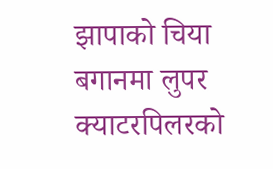झापाको चिया बगानमा लुपर क्याटरपिलरको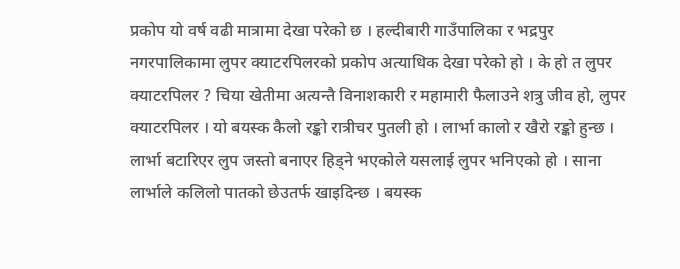प्रकोप यो वर्ष वढी मात्रामा देखा परेको छ । हल्दीबारी गाउँपालिका र भद्रपुर नगरपालिकामा लुपर क्याटरपिलरको प्रकोप अत्याधिक देखा परेको हो । के हो त लुपर क्याटरपिलर ? चिया खेतीमा अत्यन्तै विनाशकारी र महामारी फैलाउने शत्रु जीव हो, लुपर क्याटरपिलर । यो बयस्क कैलो रङ्को रात्रीचर पुतली हो । लार्भा कालो र खैरो रङ्को हुन्छ । लार्भा बटारिएर लुप जस्तो बनाएर हिड्ने भएकोले यसलाई लुपर भनिएको हो । साना लार्भाले कलिलो पातको छेउतर्फ खाइदिन्छ । बयस्क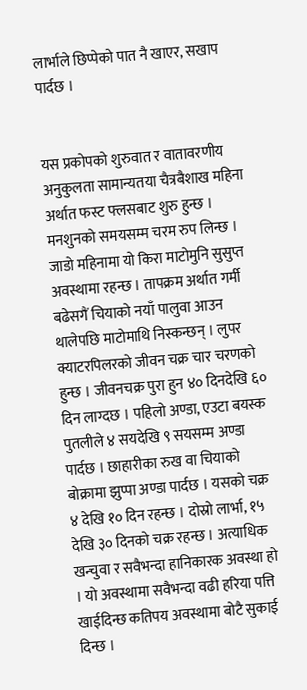लार्भाले छिप्पेको पात नै खाएर, सखाप पार्दछ ।


यस प्रकोपको शुरुवात र वातावरणीय अनुकुलता सामान्यतया चैत्रबैशाख महिना अर्थात फस्ट फ्लसबाट शुरु हुन्छ । मनशुनको समयसम्म चरम रुप लिन्छ । जाडो महिनामा यो किरा माटोमुनि सुसुप्त अवस्थामा रहन्छ । तापक्रम अर्थात गर्मी बढेसगैं चियाको नयाँ पालुवा आउन थालेपछि माटोमाथि निस्कन्छन् । लुपर क्याटरपिलरको जीवन चक्र चार चरणको हुन्छ । जीवनचक्र पुरा हुन ४० दिनदेखि ६० दिन लाग्दछ । पहिलो अण्डा, एउटा बयस्क पुतलीले ४ सयदेखि ९ सयसम्म अण्डा पार्दछ । छाहारीका रुख वा चियाको बोक्रामा झुप्पा अण्डा पार्दछ । यसको चक्र ४ देखि १० दिन रहन्छ । दोस्रो लार्भा, १५ देखि ३० दिनको चक्र रहन्छ । अत्याधिक खन्चुवा र सवैभन्दा हानिकारक अवस्था हो । यो अवस्थामा सवैभन्दा वढी हरिया पत्ति खाईदिन्छ कतिपय अवस्थामा बोटै सुकाई दिन्छ ।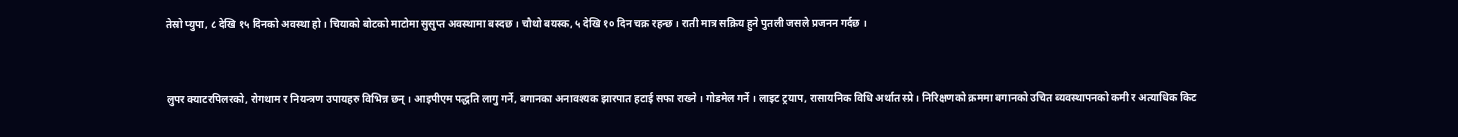तेस्रो प्युपा, ८ देखि १५ दिनको अवस्था हो । चियाको बोटको माटोमा सुसुप्त अवस्थामा बस्दछ । चौथो बयस्क, ५ देखि १० दिन चक्र रहन्छ । राती मात्र सक्रिय हुने पुतली जसले प्रजनन गर्दछ ।


लुपर क्याटरपिलरको, रोगथाम र नियन्त्रण उपायहरु विभिन्न छन् । आइपीएम पद्धति लागु गर्ने, बगानका अनावश्यक झारपात हटाई सफा राख्ने । गोडमेल गर्ने । लाइट ट्रयाप, रासायनिक विधि अर्थात स्प्रे । निरिक्षणको क्रममा बगानको उचित ब्यवस्थापनको कमी र अत्याधिक किट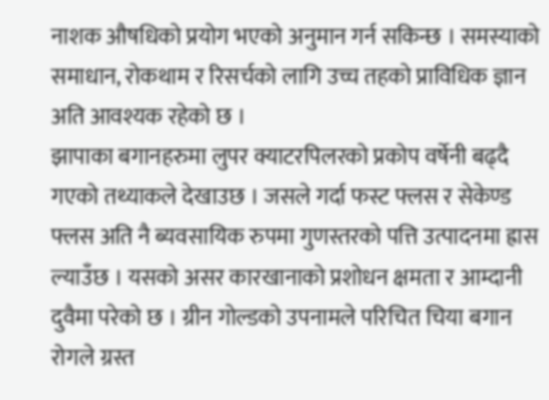नाशक औषधिको प्रयोग भएको अनुमान गर्न सकिन्छ । समस्याको समाधान, रोकथाम र रिसर्चको लागि उच्च तहको प्राविधिक ज्ञान अति आवश्यक रहेको छ ।
झापाका बगानहरुमा लुपर क्याटरपिलरको प्रकोप वर्षेनी बढ्दै गएको तथ्याकले देखाउछ । जसले गर्दा फस्ट फ्लस र सेकेण्ड फ्लस अति नै ब्यवसायिक रुपमा गुणस्तरको पत्ति उत्पादनमा ह्रास ल्याउँछ । यसको असर कारखानाको प्रशोधन क्षमता र आम्दानी दुवैमा परेको छ । ग्रीन गोल्डको उपनामले परिचित चिया बगान रोगले ग्रस्त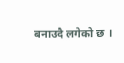बनाउदै लगेको छ ।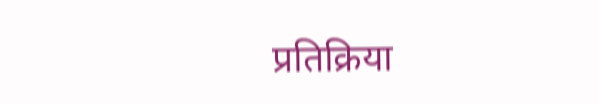प्रतिक्रिया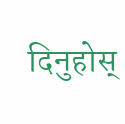दिनुहोस्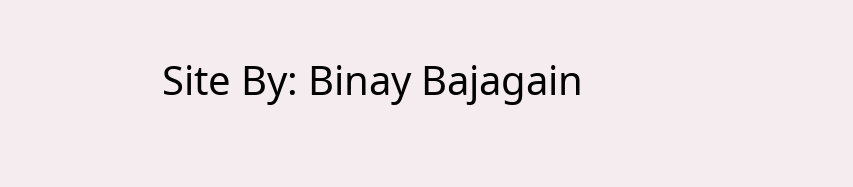Site By: Binay Bajagain